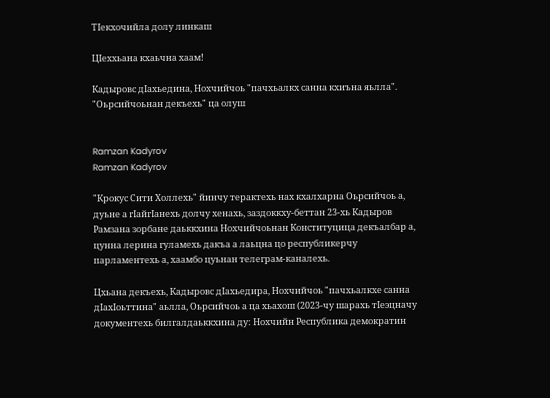ТIекхочийла долу линкаш

ЦIеххьана кхаьчна хаам!

Кадыровс дIахьедина, Нохчийчоь "пачхьалкх санна кхиъна яьлла". "Оьрсийчоьнан декъехь" ца олуш


Ramzan Kadyrov
Ramzan Kadyrov

"Крокус Сити Холлехь" йинчу терактехь нах кхалхарна Оьрсийчоь а, дуьне а гIайгIанехь долчу хенахь, заздоккху-беттан 23-хь Кадыров Рамзана зорбане даьккхина Нохчийчоьнан Конституцица декъалбар а, цунна лерина гуламехь дакъа а лаьцна цо республикерчу парламентехь а, хаамбо цуьнан телеграм-каналехь.

Цхьана декъехь, Кадыровс дIахьедира, Нохчийчоь "пачхьалкхе санна дIахIоьттина" аьлла, Оьрсийчоь а ца хьахош (2023-чу шарахь тIеэцначу документехь билгалдаьккхина ду: Нохчийн Республика демократин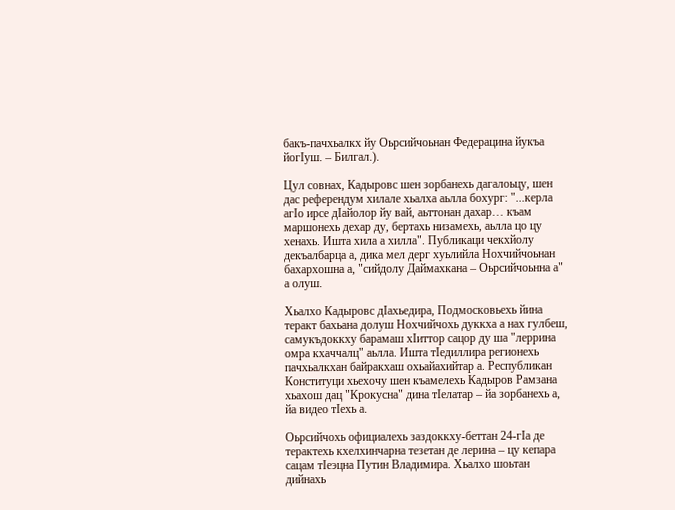бакъ-пачхьалкх йу Оьрсийчоьнан Федерацина йукъа йогIуш. – Билгал.).

Цул совнах, Кадыровс шен зорбанехь дагалоьцу, шен дас референдум хилале хьалха аьлла бохург: "...керла агIо ирсе дIайолор йу вай, аьттонан дахар… къам маршонехь дехар ду, бертахь низамехь, аьлла цо цу хенахь. Ишта хила а хилла". Публикаци чекхйолу декъалбарца а, дика мел дерг хуьлийла Нохчийчоьнан бахархошна а, "сийдолу Даймахкана – Оьрсийчоьнна а" а олуш.

Хьалхо Кадыровс дIахьедира, Подмосковьехь йина теракт бахьана долуш Нохчийчохь дуккха а нах гулбеш, самукъдоккху барамаш хIиттор сацор ду ша "леррина омра кхаччалц" аьлла. Ишта тIедиллира регионехь пачхьалкхан байракхаш охьайахийтар а. Республикан Конституци хьехочу шен къамелехь Кадыров Рамзана хьахош дац "Крокусна" дина тIелатар – йа зорбанехь а, йа видео тIехь а.

Оьрсийчохь официалехь заздоккху-беттан 24-гIа де терактехь кхелхинчарна тезетан де лерина – цу кепара сацам тIеэцна Путин Владимира. Хьалхо шоьтан дийнахь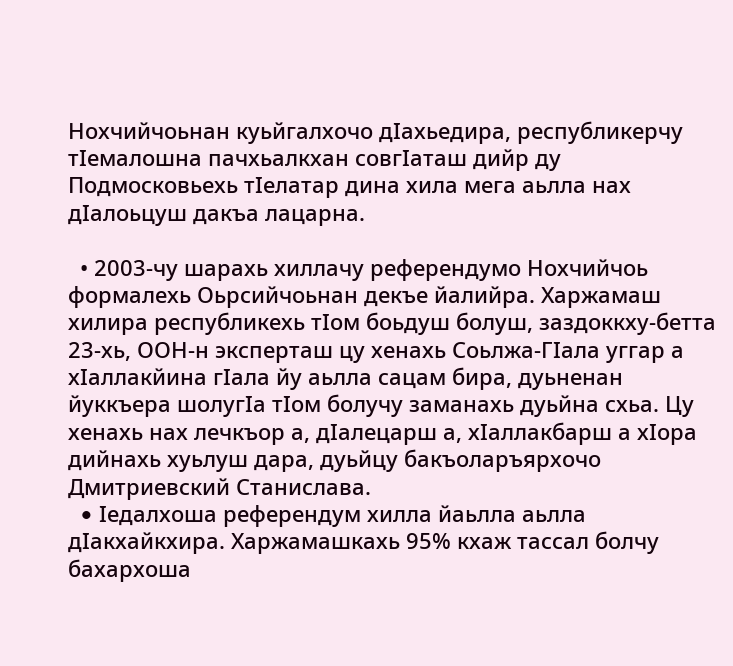Нохчийчоьнан куьйгалхочо дIахьедира, республикерчу тIемалошна пачхьалкхан совгIаташ дийр ду Подмосковьехь тIелатар дина хила мега аьлла нах дIалоьцуш дакъа лацарна.

  • 2003-чу шарахь хиллачу референдумо Нохчийчоь формалехь Оьрсийчоьнан декъе йалийра. Харжамаш хилира республикехь тIом боьдуш болуш, заздоккху-бетта 23-хь, ООН-н эксперташ цу хенахь Соьлжа-ГIала уггар а хIаллакйина гIала йу аьлла сацам бира, дуьненан йуккъера шолугIа тIом болучу заманахь дуьйна схьа. Цу хенахь нах лечкъор а, дIалецарш а, хIаллакбарш а хIора дийнахь хуьлуш дара, дуьйцу бакъоларъярхочо Дмитриевский Станислава.
  • Iедалхоша референдум хилла йаьлла аьлла дIакхайкхира. Харжамашкахь 95% кхаж тассал болчу бахархоша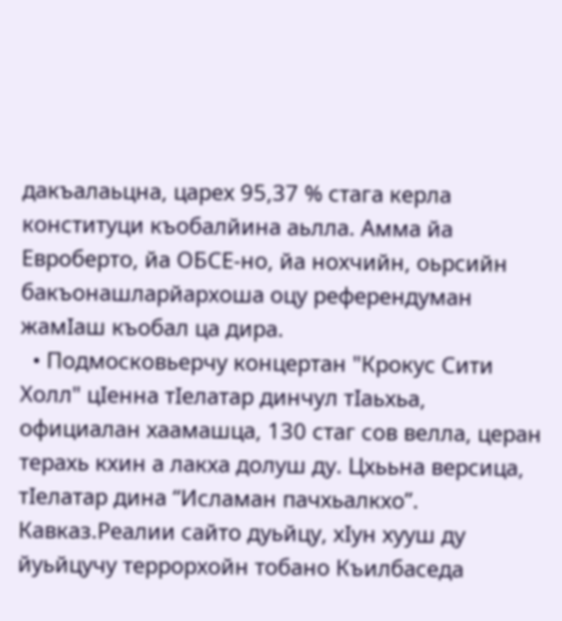дакъалаьцна, царех 95,37 % стага керла конституци къобалйина аьлла. Амма йа Евроберто, йа ОБСЕ-но, йа нохчийн, оьрсийн бакъонашларйархоша оцу референдуман жамIаш къобал ца дира.
  • Подмосковьерчу концертан "Крокус Сити Холл" цIенна тIелатар динчул тIаьхьа, официалан хаамашца, 130 стаг сов велла, церан терахь кхин а лакха долуш ду. Цхььна версица, тIелатар дина “Исламан пачхьалкхо”. Кавказ.Реалии сайто дуьйцу, хIун хууш ду йуьйцучу террорхойн тобано Къилбаседа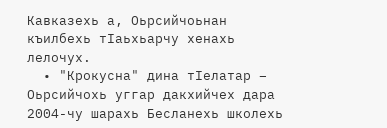Кавказехь а, Оьрсийчоьнан къилбехь тIаьхьарчу хенахь лелочух.
  • "Крокусна" дина тIелатар – Оьрсийчохь уггар дакхийчех дара 2004-чу шарахь Бесланехь школехь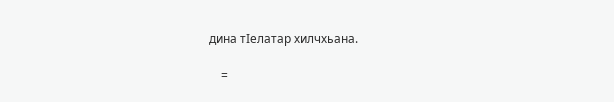дина тIелатар хилчхьана.

    =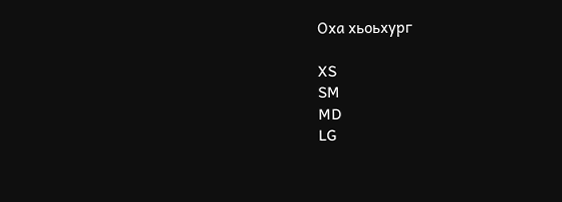Оха хьоьхург

XS
SM
MD
LG